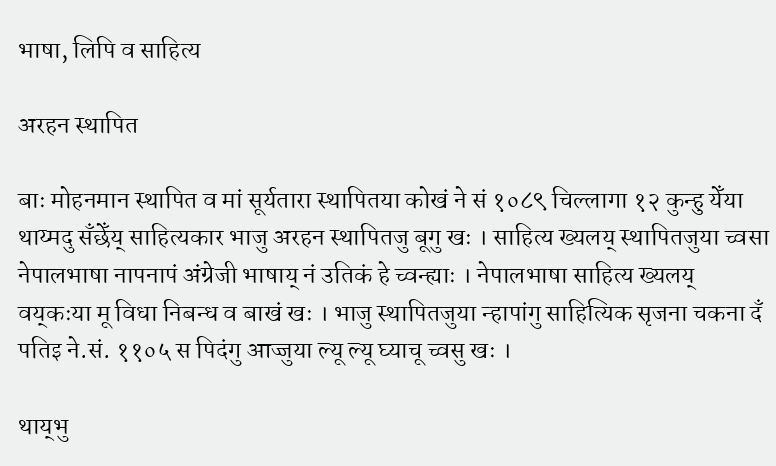भाषा, लिपि व साहित्य

अरहन स्थापित

बाः मोहनमान स्थापित व मां सूर्यतारा स्थापितया कोखं ने सं १०८९ चिल्लागा १२ कुन्हु येँया थाय्मदु सँछेँय् साहित्यकार भाजु अरहन स्थापितजु बूगु खः । साहित्य ख्यलय् स्थापितजुया च्वसा नेपालभाषा नापनापं अंग्रेजी भाषाय् नं उतिकं हे च्वन्ह्याः । नेपालभाषा साहित्य ख्यलय् वय्‌कःया मू विधा निबन्ध व बाखं खः । भाजु स्थापितजुया न्हापांगु साहित्यिक सृजना चकना दँ पतिइ ने.सं. ११०५ स पिदंगु आज्जुया ल्यू ल्यू घ्याचू च्वसु खः ।

थाय्‌भु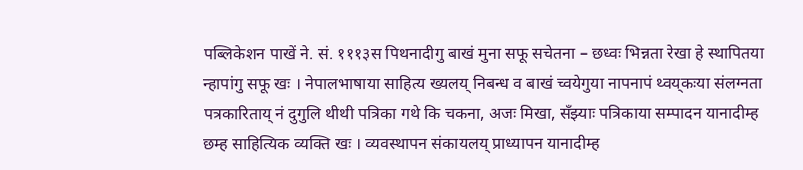पब्लिकेशन पाखें ने. सं. १११३स पिथनादीगु बाखं मुना सफू सचेतना – छध्वः भिन्नता रेखा हे स्थापितया न्हापांगु सफू खः । नेपालभाषाया साहित्य ख्यलय् निबन्ध व बाखं च्वयेगुया नापनापं थ्वय्‌कःया संलग्नता पत्रकारिताय् नं दुगुलि थीथी पत्रिका गथे कि चकना, अजः मिखा, सँझ्याः पत्रिकाया सम्पादन यानादीम्ह छम्ह साहित्यिक व्यक्ति खः । व्यवस्थापन संकायलय् प्राध्यापन यानादीम्ह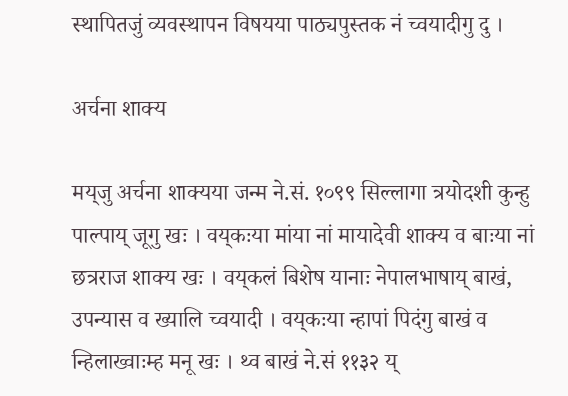स्थापितजुं व्यवस्थापन विषयया पाठ्यपुस्तक नं च्वयादीगु दु ।

अर्चना शाक्य

मय्‌जु अर्चना शाक्यया जन्म ने.सं. १०९९ सिल्लागा त्रयोदशी कुन्हु पाल्पाय् जूगु खः । वय्‌कःया मांया नां मायादेवी शाक्य व बाःया नां छत्रराज शाक्य खः । वय्‌कलं बिशेष यानाः नेपालभाषाय् बाखं, उपन्यास व ख्यालि च्वयादी । वय्‌कःया न्हापां पिदंगु बाखं व न्हिलाख्वाःम्ह मनू खः । थ्व बाखं ने.सं ११३२ य्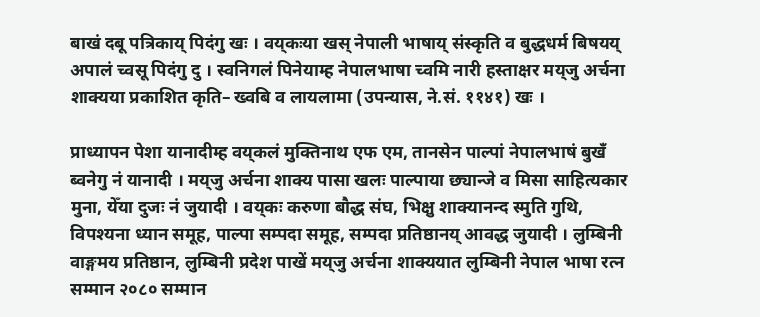बाखं दबू पत्रिकाय् पिदंगु खः । वय्‌कःया खस् नेपाली भाषाय् संस्कृति व बुद्धधर्म बिषयय् अपालं च्वसू पिदंगु दु । स्वनिगलं पिनेयाम्ह नेपालभाषा च्वमि नारी हस्ताक्षर मय्‌जु अर्चना शाक्यया प्रकाशित कृति– ख्वबि व लायलामा (उपन्यास, ने.सं. ११४१) खः ।

प्राध्यापन पेशा यानादीम्ह वय्‌कलं मुक्तिनाथ एफ एम, तानसेन पाल्पां नेपालभाषं बुखँ ब्वनेगु नं यानादी । मय्‌जु अर्चना शाक्य पासा खलः पाल्पाया छ्यान्जे व मिसा साहित्यकार मुना, येँया दुजः नं जुयादी । वय्‌कः करुणा बौद्ध संघ, भिक्षु शाक्यानन्द स्मुति गुथि, विपश्यना ध्यान समूह, पाल्पा सम्पदा समूह, सम्पदा प्रतिष्ठानय् आवद्ध जुयादी । लुम्बिनी वाङ्गमय प्रतिष्ठान, लुम्बिनी प्रदेश पाखें मय्‌जु अर्चना शाक्ययात लुम्बिनी नेपाल भाषा रत्न सम्मान २०८० सम्मान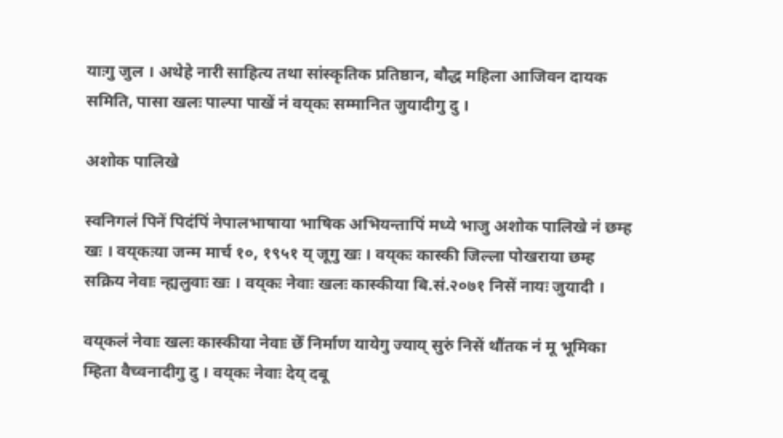याःगु जुल । अथेहे नारी साहित्य तथा सांस्कृतिक प्रतिष्ठान, बौद्ध महिला आजिवन दायक समिति, पासा खलः पाल्पा पाखें नं वय्‌कः सम्मानित जुयादीगु दु ।

अशोक पालिखे

स्वनिगलं पिनें पिदंपिं नेपालभाषाया भाषिक अभियन्तापिं मध्ये भाजु अशोक पालिखे नं छम्ह खः । वय्‌कःया जन्म मार्च १०, १९५१ य् जूगु खः । वय्‌कः कास्की जिल्ला पोखराया छम्ह सक्रिय नेवाः न्ह्यलुवाः खः । वय्‌कः नेवाः खलः कास्कीया बि.सं.२०७१ निसें नायः जुयादी ।

वय्‌कलं नेवाः खलः कास्कीया नेवाः छेँ निर्माण यायेगु ज्याय् सुरुं निसें थौंतक नं मू भूमिका म्हिता वैच्वनादीगु दु । वय्‌कः नेवाः देय् दबू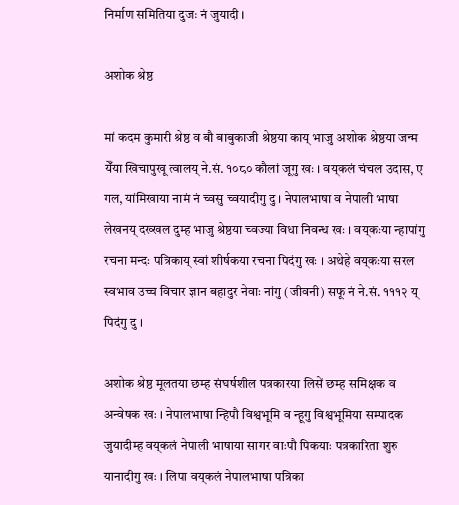निर्माण समितिया दुजः नं जुयादी ।

अशोक श्रेष्ठ

मां कदम कुमारी श्रेष्ठ व बौ बाबुकाजी श्रेष्ठया काय् भाजु अशोक श्रेष्ठया जन्म येँया खिचापुखू त्वालय् ने.सं. १०८० कौलां जूगु खः । वय्‌कलं चंचल उदास, ए गल, यांमिखाया नामं नं च्वसु च्वयादीगु दु । नेपालभाषा व नेपाली भाषा लेखनय् दख्खल दुम्ह भाजु श्रेष्ठया च्वज्या विधा निवन्ध खः । वय्‌कःया न्हापांगु रचना मन्दः पत्रिकाय् स्वां शीर्षकया रचना पिदंगु खः । अथेहे वय्‌कःया सरल स्वभाव उच्च विचार ज्ञान बहादुर नेवाः नांगु (जीवनी) सफू नं ने.सं. १११२ य् पिदंगु दु ।

अशोक श्रेष्ठ मूलतया छम्ह संघर्षशील पत्रकारया लिसें छम्ह समिक्षक व अन्वेषक खः । नेपालभाषा न्हिपौ विश्वभूमि व न्हूगु विश्वभूमिया सम्पादक जुयादीम्ह वय्‌कलं नेपाली भाषाया सागर वाःपौ पिकयाः पत्रकारिता शुरु यानादीगु खः । लिपा वय्‌कलं नेपालभाषा पत्रिका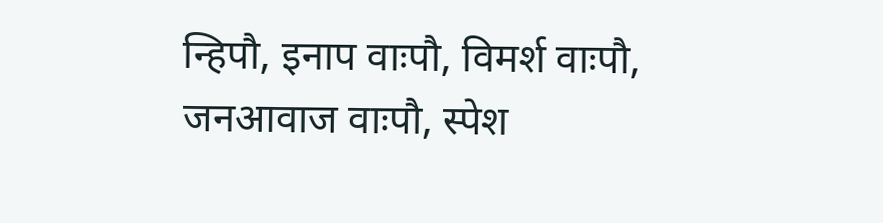न्हिपौ, इनाप वाःपौ, विमर्श वाःपौ, जनआवाज वाःपौ, स्पेश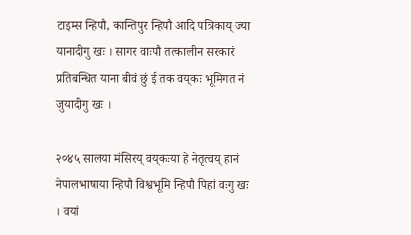टाइम्स न्हिपौ, कान्तिपुर न्हिपौ आदि पत्रिकाय् ज्या यानादीगु खः । सागर वाःपौ तत्कालीन सरकारं प्रतिबन्धित याना बीवं छुं ई तक वय्‌कः भूमिगत नं जुयादीगु खः ।

२०४५ सालया मंसिरय् वय्‌कःया हे नेतृत्वय् हानं नेपालभाषाया न्हिपौ विश्वभूमि न्हिपौ पिहां वःगु खः । वयां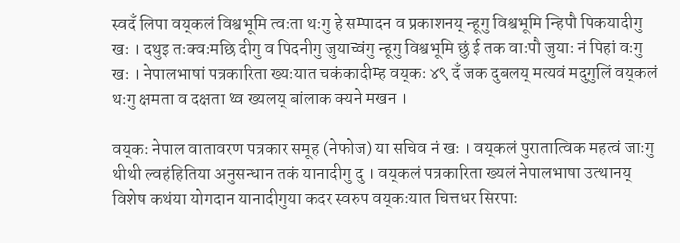स्वदँ लिपा वय्‌कलं विश्वभूमि त्वःता थःगु हे सम्पादन व प्रकाशनय् न्हूगु विश्वभूमि न्हिपौ पिकयादीगु खः । दथुइ तःक्वःमछि दीगु व पिदनीगु जुयाच्वंगु न्हूगु विश्वभूमि छुं ई तक वाःपौ जुयाः नं पिहां वःगु खः । नेपालभाषां पत्रकारिता ख्यःयात चकंकादीम्ह वय्‌कः ४९ दँ जक दुबलय् मत्यवं मदुगुलिं वय्‌कलं थःगु क्षमता व दक्षता थ्व ख्यलय् बांलाक क्यने मखन ।

वय्‌कः नेपाल वातावरण पत्रकार समूह (नेफोज) या सचिव नं खः । वय्‌कलं पुरातात्विक महत्वं जाःगु थीथी ल्वहंहितिया अनुसन्धान तकं यानादीगु दु । वय्‌कलं पत्रकारिता ख्यलं नेपालभाषा उत्थानय् विशेष कथंया योगदान यानादीगुया कदर स्वरुप वय्‌कःयात चित्तधर सिरपाः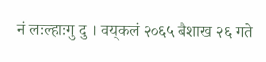नं लःल्हाःगु दु । वय्‌कलं २०६५ बैशाख २६ गते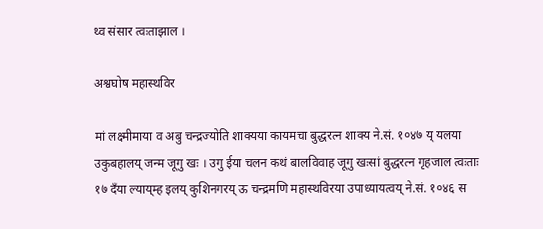थ्व संसार त्वःताझाल ।

अश्वघोष महास्थविर

मां लक्ष्मीमाया व अबु चन्द्रज्योति शाक्यया कायमचा बुद्धरत्न शाक्य ने.सं. १०४७ य् यलया उकुबहालय् जन्म जूगु खः । उगु ईया चलन कथं बालविवाह जूगु खःसां बुद्धरत्न गृहजाल त्वःताः १७ दँया ल्याय्‌म्ह इलय् कुशिनगरय् ऊ चन्द्रमणि महास्थविरया उपाध्यायत्वय् ने.सं. १०४६ स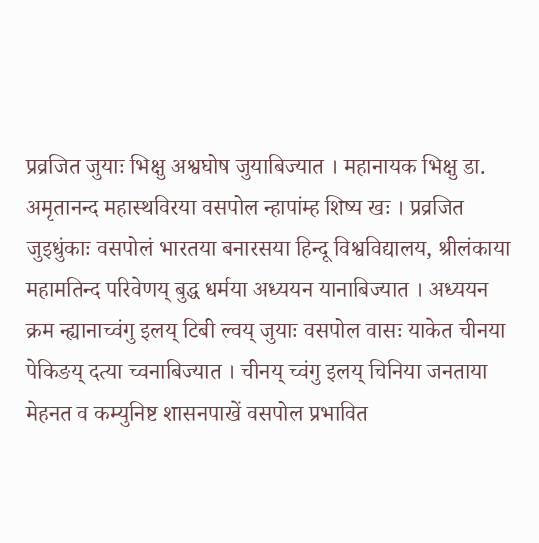प्रव्रजित जुयाः भिक्षु अश्वघोष जुयाबिज्यात । महानायक भिक्षु डा. अमृतानन्द महास्थविरया वसपोल न्हापांम्ह शिष्य खः । प्रव्रजित जुइधुंकाः वसपोलं भारतया बनारसया हिन्दू विश्वविद्यालय, श्रीलंकाया महामतिन्द परिवेणय् बुद्ध धर्मया अध्ययन यानाबिज्यात । अध्ययन क्रम न्ह्यानाच्वंगु इलय् टिबी ल्वय् जुयाः वसपोल वासः याकेत चीनया पेकिङय् दत्या च्वनाबिज्यात । चीनय् च्वंगु इलय् चिनिया जनताया मेहनत व कम्युनिष्ट शासनपाखें वसपोल प्रभावित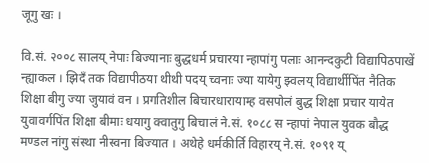जूगु खः ।

वि.सं. २००८ सालय् नेपाः बिज्यानाः बुद्धधर्म प्रचारया न्हापांगु पलाः आनन्दकुटी विद्यापिठपाखें न्ह्याकल । झिदँ तक विद्यापीठया थीथी पदय् च्वनाः ज्या यायेगु झ्वलय् विद्यार्थीपिंत नैतिक शिक्षा बीगु ज्या जुयावं वन । प्रगतिशील बिचारधारायाम्ह वसपोलं बुद्ध शिक्षा प्रचार यायेत युवावर्गपिंत शिक्षा बीमाः धयागु क्वातुगु बिचालं ने.सं. १०८८ स न्हापां नेपाल युवक बौद्ध मण्डल नांगु संस्था नीस्वना बिज्यात । अथेहे धर्मकीर्ति विहारय् ने.सं. १०९१ य्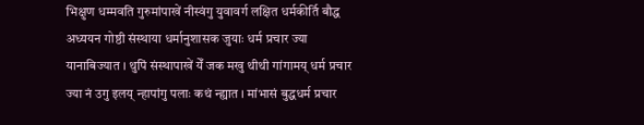भिक्षुण धम्मवति गुरुमांपाखें नीस्वंगु युवावर्ग लक्षित धर्मकीर्ति बौद्ध अध्ययन गोष्ठी संस्थाया धर्मानुशासक जुयाः धर्म प्रचार ज्या यानाबिज्यात । थुपिं संस्थापाखें येँ जक मखु थीथी गांगामय् धर्म प्रचार ज्या नं उगु इलय् न्हापांगु पलाः कथं न्ह्यात । मांभासं बुद्धधर्म प्रचार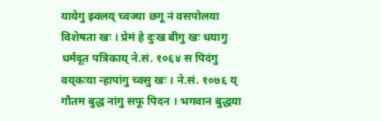यायेगु झ्वलय् च्वज्या छगू नं वसपोलया विशेषता खः । प्रेमं हे दुःख बीगु खः धयागु धर्मदूत पत्रिकाय् ने.सं. १०६४ स पिदंगु वय्‌कःया न्हापांगु च्वसु खः । ने.सं. १०७६ य् गौतम बुद्ध नांगु सफू पिदन । भगवान बुद्धया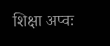शिक्षा अप्वः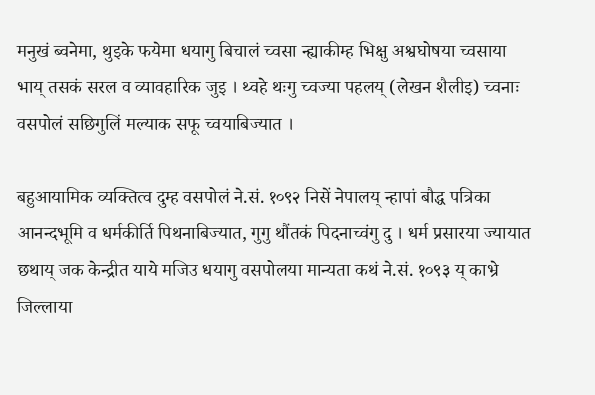मनुखं ब्वनेमा, थुइके फयेमा धयागु बिचालं च्वसा न्ह्याकीम्ह भिक्षु अश्वघोषया च्वसाया भाय् तसकं सरल व व्यावहारिक जुइ । थ्वहे थःगु च्वज्या पहलय् (लेखन शैलीइ) च्वनाः वसपोलं सछिगुलिं मल्याक सफू च्वयाबिज्यात ।

बहुआयामिक व्यक्तित्व दुम्ह वसपोलं ने.सं. १०९२ निसें नेपालय् न्हापां बौद्ध पत्रिका आनन्दभूमि व धर्मकीर्ति पिथनाबिज्यात, गुगु थौंतकं पिदनाच्वंगु दु । धर्म प्रसारया ज्यायात छथाय् जक केन्द्रीत याये मजिउ धयागु वसपोलया मान्यता कथं ने.सं. १०९३ य् काभ्रे जिल्लाया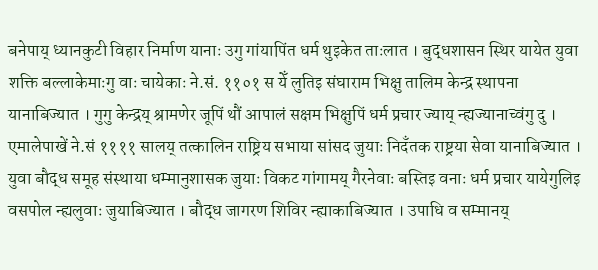बनेपाय् ध्यानकुटी विहार निर्माण यानाः उगु गांयापिंत धर्म थुइकेत ताःलात । बुद्धशासन स्थिर यायेत युवा शक्ति बल्लाकेमाःगु वाः चायेकाः ने.सं. ११०१ स येँ लुतिइ संघाराम भिक्षु तालिम केन्द्र स्थापना यानाबिज्यात । गुगु केन्द्रय् श्रामणेर जूपिं थौं आपालं सक्षम भिक्षुपिं धर्म प्रचार ज्याय् न्ह्यज्यानाच्वंगु दु । एमालेपाखें ने.सं ११११ सालय् तत्कालिन राष्ट्रिय सभाया सांसद जुयाः निदँतक राष्ट्रया सेवा यानाबिज्यात । युवा बौद्ध समूह संस्थाया धम्मानुशासक जुयाः विकट गांगामय् गैरनेवाः बस्तिइ वनाः धर्म प्रचार यायेगुलिइ वसपोल न्ह्यलुवाः जुयाबिज्यात । बौद्ध जागरण शिविर न्ह्याकाबिज्यात । उपाधि व सम्मानय्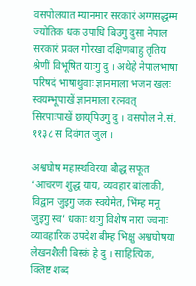वसपोलयात म्यानमार सरकारं अग्गसद्धम्म ज्योतिक धक उपाधि बिउगु दुसा नेपाल सरकारं प्रवल गोरखा दक्षिणबाहु तृतिय श्रेणीं विभूषित याःगु दु । अथेहे नेपालभाषा परिषदं भाषाथुवाः ज्ञानमाला भजन खलः स्वयम्भूपाखें ज्ञानमाला रत्नवत् सिरपाःपाखें छाय्‌पिउगु दु । वसपोल ने.सं. ११३८ स दिवंगत जुल ।

अश्वघोष महास्थविरया बौद्ध सफूत ‘आचरण शुद्ध याय, व्यवहार बांलाकी, विद्वान जुइगु जक स्वयेमेत, भिंम्ह मनू जुइगु स्व’ धकाः थःगु विशेष नारा ज्वनाः व्यावहारिक उपदेश बीम्ह भिक्षु अश्वघोषया लेखनशैली बिस्कं हे दु । साहित्यिक, क्लिष्ट शब्द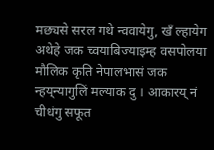मछ्यसे सरल गथे न्ववायेगु, खँ ल्हायेग अथेहे जक च्वयाबिज्याइम्ह वसपोलया मौलिक कृति नेपालभासं जक न्हय्‌न्यागुलिं मल्याक दु । आकारय् नं चीधंगु सफूत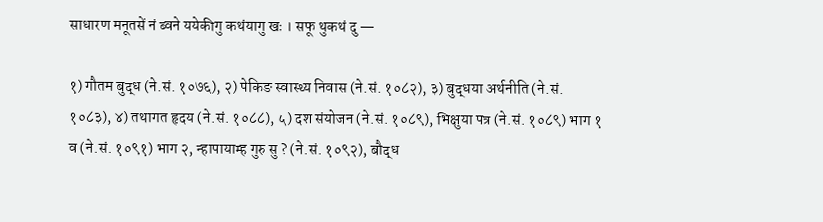साधारण मनूतसें नं ब्वने ययेकीगु कथंयागु खः । सफू थुकथं दु —

१) गौतम बुद्ध (ने.सं. १०७६), २) पेकिङ स्वास्थ्य निवास (ने.सं. १०८२), ३) बुद्धया अर्थनीति (ने.सं. १०८३), ४) तथागत हृदय (ने.सं. १०८८), ५) दश संयोजन (ने.सं. १०८९), भिक्षुया पत्र (ने.सं. १०८९) भाग १ व (ने.सं. १०९१) भाग २, न्हापायाम्ह गुरु सु ? (ने.सं. १०९२), बौद्ध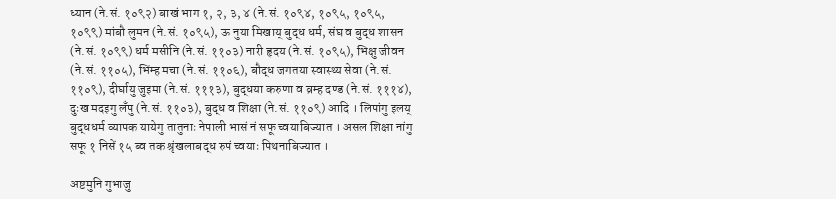ध्यान (ने.सं. १०९२) बाखं भाग १, २, ३, ४ (ने.सं. १०९४, १०९५, १०९५, १०९९) मांबौ लुमन (ने.सं. १०९५), ऊ नुया मिखाय् बुद्ध धर्म, संघ व बुद्ध शासन (ने.सं. १०९९) धर्म मसीनि (ने.सं. ११०३) नारी हृदय (ने.सं. १०९५), भिक्षु जीवन (ने.सं. ११०५), भिंम्ह मचा (ने.सं. ११०६), बौद्ध जगतया स्वास्थ्य सेवा (ने.सं. ११०९), दीर्घायु जुइमा (ने.सं. १११३), बुद्धया करुणा व व्रम्ह दण्ड (ने.सं. १११४), दुःख मदइगु लँपु (ने.सं. ११०३), बुद्ध व शिक्षा (ने.सं. ११०९) आदि । लिपांगु इलय् बुद्धधर्म व्यापक यायेगु तातुनाः नेपाली भासं नं सफू च्वयाबिज्यात । असल शिक्षा नांगु सफू १ निसें १५ ब्व तक श्रृंखलाबद्ध रुपं च्वयाः पिथनाबिज्यात ।

अष्टमुनि गुभाजु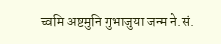च्वमि अष्टमुनि गुभाजुया जन्म ने.सं.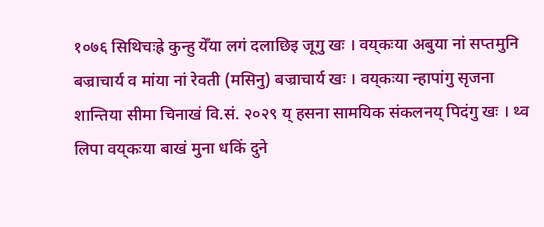१०७६ सिथिचःह्रे कुन्हु येँया लगं दलाछिइ जूगु खः । वय्‌कःया अबुया नां सप्तमुनि बज्राचार्य व मांया नां रेवती (मसिनु) बज्राचार्य खः । वय्‌कःया न्हापांगु सृजना शान्तिया सीमा चिनाखं वि.सं. २०२९ य् हसना सामयिक संकलनय् पिदंगु खः । थ्व लिपा वय्‌कःया बाखं मुना धकिं दुने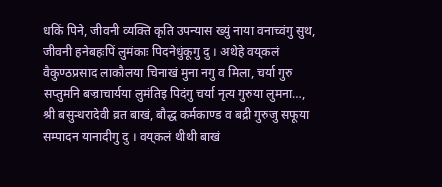धकिं पिने, जीवनी व्यक्ति कृति उपन्यास ख्युं नाया वनाच्वंगु सुथ, जीवनी हनेबहःपिं लुमंकाः पिदनेधुंकूगु दु । अथेहे वय्‌कलं वैकुण्ठप्रसाद लाकौलया चिनाखं मुना नगु व मिला, चर्या गुरु सप्तुमनि बज्राचार्यया लुमंतिइ पिदंगु चर्या नृत्य गुरुया लुमना…, श्री बसुन्धरादेवी व्रत बाखं, बौद्ध कर्मकाण्ड व बद्री गुरुजु सफूया सम्पादन यानादीगु दु । वय्‌कलं थीथी बाखं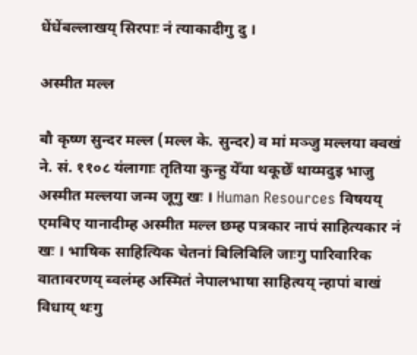धेंधेंबल्लाखय् सिरपाः नं त्याकादीगु दु ।

अस्मीत मल्ल

बौ कृष्ण सुन्दर मल्ल (मल्ल के. सुन्दर) व मां मञ्जु मल्लया क्वखं ने. सं. ११०८ यंलागाः तृतिया कुन्हु येँया थकूछेँ थाय्मदुइ भाजु अस्मीत मल्लया जन्म जूगु खः । Human Resources विषयय् एमबिए यानादीम्ह अस्मीत मल्ल छम्ह पत्रकार नापं साहित्यकार नं खः । भाषिक साहित्यिक चेतनां बिलिबिलि जाःगु पारिवारिक वातावरणय् ब्वलंम्ह अस्मितं नेपालभाषा साहित्यय् न्हापां बाखं विधाय् थःगु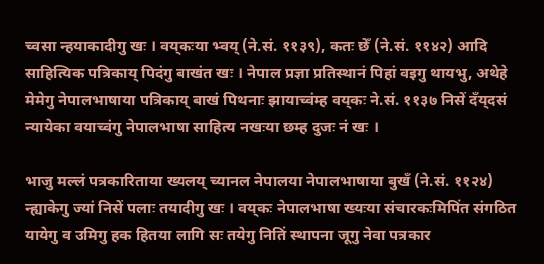च्वसा न्हयाकादीगु खः । वय्‌कःया भ्वय् (ने.सं. ११३९), कतः छेँ (ने.सं. ११४२) आदि साहित्यिक पत्रिकाय् पिदंगु बाखंत खः । नेपाल प्रज्ञा प्रतिस्थानं पिहां वइगु थायभु, अथेहे मेमेगु नेपालभाषाया पत्रिकाय् बाखं पिथनाः झायाच्वंम्ह वय्‌कः ने.सं. ११३७ निसें दँय्‌दसं न्यायेका वयाच्वंगु नेपालभाषा साहित्य नखःया छम्ह दुजः नं खः ।

भाजु मल्लं पत्रकारिताया ख्यलय् च्यानल नेपालया नेपालभाषाया बुखँ (ने.सं. ११२४) न्ह्याकेगु ज्यां निसें पलाः तयादीगु खः । वय्‌कः नेपालभाषा ख्यःया संचारकःमिपिंत संगठित यायेगु व उमिगु हक हितया लागि सः तयेगु नितिं स्थापना जूगु नेवा पत्रकार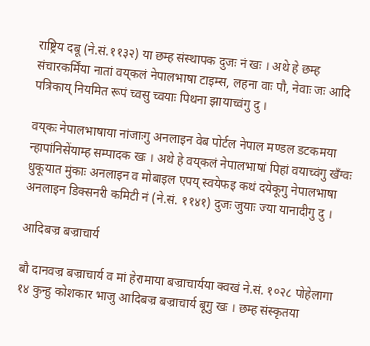राष्ट्रिय दबू (ने.सं.११३२) या छम्ह संस्थापक दुजः नं खः । अथे हे छम्ह संचारकर्मिंया नातां वय्‌कलं नेपालभाषा टाइम्स, लहना वाः पौ, नेवाः जः आदि पत्रिकाय् नियमित रूपं च्वसु च्वयाः पिथना झायाच्वंगु दु ।

वय्‌कः नेपालभाषाया नांजाःगु अनलाइन वेब पोर्टल नेपाल मण्डल डटकमया न्हापांनिसेंयाम्ह सम्पादक खः । अथे हे वय्‌कलं नेपालभाषां पिहां वयाच्वंगु खँग्वः धुकूयात मुंकाः अनलाइन व मोबाइल एपय् स्वयेफइ कथं दयेकूगु नेपालभाषा अनलाइन डिक्सनरी कमिटी नं (ने.सं. ११४१) दुजः जुयाः ज्या यानादीगु दु ।

आदिबज्र बज्राचार्य

बौ दानवज्र बज्राचार्य व मां हेरामाया बज्राचार्यया क्वखं ने.सं. १०२८ पोहेलागा १४ कुन्हु कोशकार भाजु आदिबज्र बज्राचार्य बूगु खः । छम्ह संस्कृतया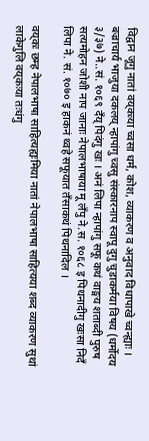विद्वान जूगु नातां वय्‌कःया च्वसा धर्म, कोश, व्याकरण व अनुवाद विधापाखे च्वन्ह्याः । बज्राचार्य भाजुया दकलय् न्हापांगु च्वसु संस्कारनाप स्वापू दुगु चुडाकर्मया विषय (धर्मोदय ३/३७) ने..सं. १०६९ दँय् पिदंगु खः । अनं लिपा न्हापांगु सफू कथं वाङ्मय शताब्दी पुरुष सत्यमोहन जोशी नाप जानाः नेपालभाषाया मू लँपु ने.स. १०६८ इ पिथनादीगु खःसा निदँ लिपा ने. सं. १०७० इ हाकनं थ्वहे सफूयात तँसाकथं पिथनादिल ।

वय्‌कः छम्ह नेपालभाषा साहित्यह्यःमिया नातां नेपालभाषा साहित्यया शब्द व्याकरण सुथां लाकेगुलि वय्‌कःया तःधंगु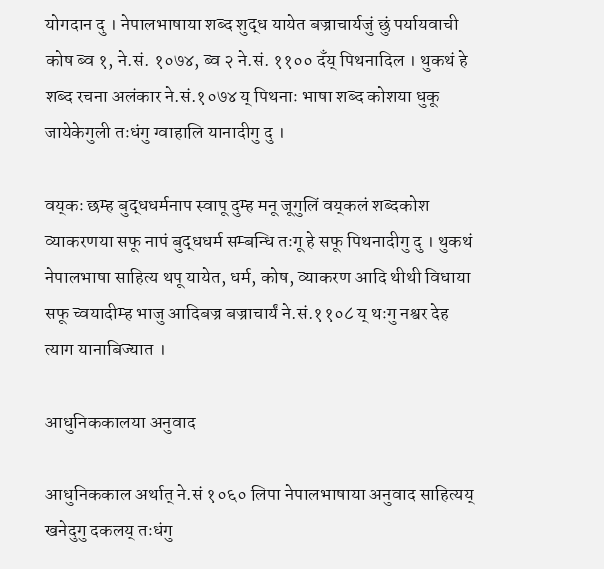योगदान दु । नेपालभाषाया शब्द शुद्ध यायेत बज्राचार्यजुं छुं पर्यायवाची कोष ब्व १, ने.सं. १०७४, ब्व २ ने.सं. ११०० दँय् पिथनादिल । थुकथं हे शब्द रचना अलंकार ने.सं.१०७४ य् पिथनाः भाषा शब्द कोशया धुकू जायेकेगुली तःधंगु ग्वाहालि यानादीगु दु ।

वय्‌कः छम्ह बुद्धधर्मनाप स्वापू दुम्ह मनू जूगुलिं वय्‌कलं शब्दकोश व्याकरणया सफू नापं बुद्धधर्म सम्बन्धि तःगू हे सफू पिथनादीगु दु । थुकथं नेपालभाषा साहित्य थपू यायेत, धर्म, कोष, व्याकरण आदि थीथी विधाया सफू च्वयादीम्ह भाजु आदिबज्र बज्राचार्यं ने.सं.११०८ य् थःगु नश्वर देह त्याग यानाबिज्यात ।

आधुनिककालया अनुवाद

आधुनिककाल अर्थात् ने.सं १०६० लिपा नेपालभाषाया अनुवाद साहित्यय् खनेदुगु दकलय् तःधंगु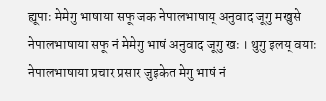ह्यूपाः मेमेगु भाषाया सफू जक नेपालभाषाय् अनुवाद जूगु मखुसे नेपालभाषाया सफू नं मेमेगु भाषं अनुवाद जूगु खः । थुगु इलय् वयाः नेपालभाषाया प्रचार प्रसार जुइकेत मेगु भाषं नं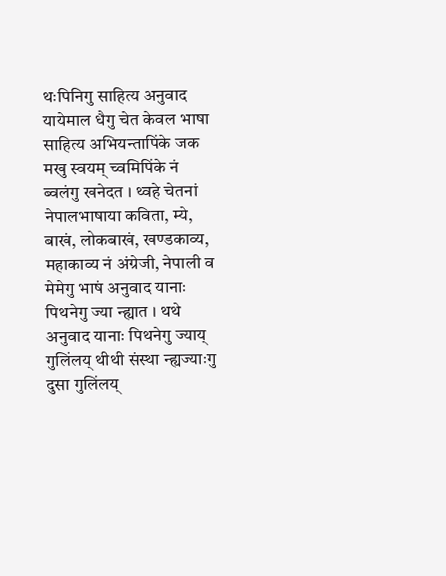थःपिनिगु साहित्य अनुवाद यायेमाल धैगु चेत केवल भाषा साहित्य अभियन्तापिंके जक मखु स्वयम् च्वमिपिंके नं ब्वलंगु खनेदत । थ्वहे चेतनां नेपालभाषाया कविता, म्ये, बाखं, लोकबाखं, खण्डकाव्य, महाकाव्य नं अंग्रेजी, नेपाली व मेमेगु भाषं अनुवाद यानाः पिथनेगु ज्या न्ह्यात । थथे अनुवाद यानाः पिथनेगु ज्याय् गुलिंलय् थीथी संस्था न्ह्यज्याःगु दुसा गुलिंलय्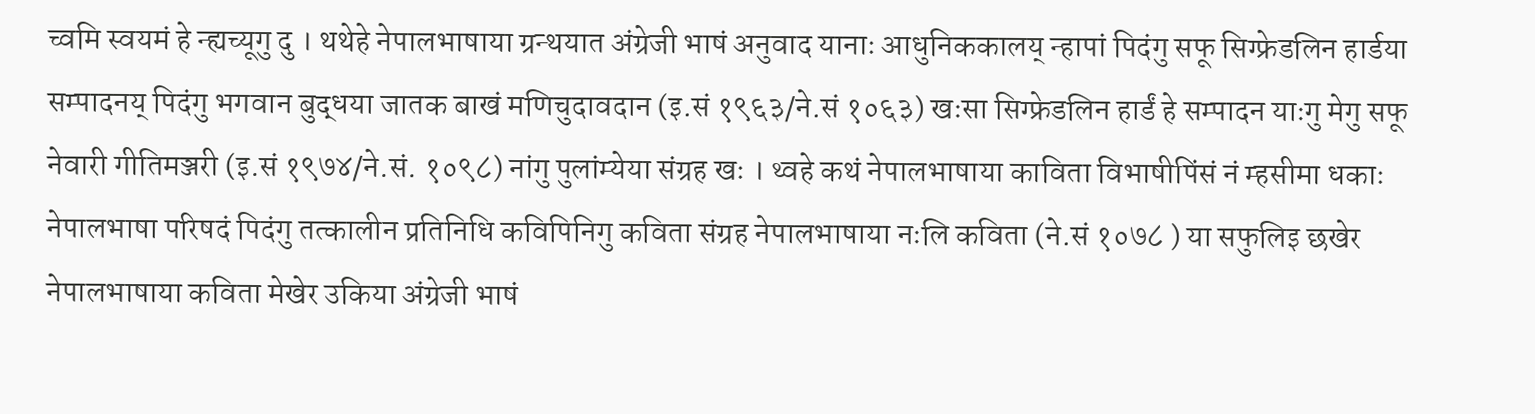च्वमि स्वयमं हे न्ह्यच्यूगु दु । थथेहे नेपालभाषाया ग्रन्थयात अंग्रेजी भाषं अनुवाद यानाः आधुनिककालय् न्हापां पिदंगु सफू सिग्फ्रेडलिन हार्डया सम्पादनय् पिदंगु भगवान बुद्धया जातक बाखं मणिचुदावदान (इ.सं १९६३/ने.सं १०६३) खःसा सिग्फ्रेडलिन हार्डं हे सम्पादन याःगु मेगु सफू नेवारी गीतिमञ्जरी (इ.सं १९७४/ने.सं. १०९८) नांगु पुलांम्येया संग्रह खः । थ्वहे कथं नेपालभाषाया काविता विभाषीपिंसं नं म्हसीमा धकाः नेपालभाषा परिषदं पिदंगु तत्कालीन प्रतिनिधि कविपिनिगु कविता संग्रह नेपालभाषाया नःलि कविता (ने.सं १०७८ ) या सफुलिइ छखेर नेपालभाषाया कविता मेखेर उकिया अंग्रेजी भाषं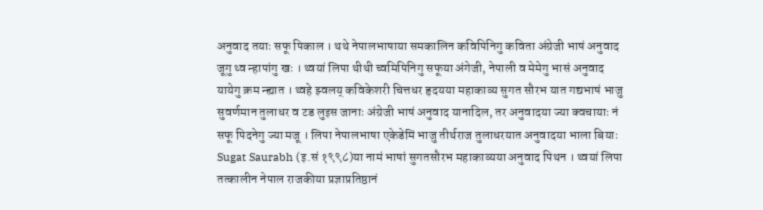अनुवाद तयाः सफू पिकाल । थथे नेपालभाषाया समकालिन कविपिनिगु कविता अंग्रेजी भाषं अनुवाद जूगु थ्व न्हापांगु खः । थ्वयां लिपा थीथी च्वमिपिनिगु सफूया अंगेजी, नेपाली व मेमेगु भासं अनुवाद यायेगु क्रम न्ह्यात । थ्वहे झ्वलय् कविकेशरी चित्तधर हृदयया महाकाव्य सुगत सौरभ यात गद्यभाषं भाजु सुवर्णमान तुलाधर व टड लुइस जानाः अंग्रेजी भाषं अनुवाद यानादिल, तर अनुवादया ज्या क्वचायाः नं सफू पिदनेगु ज्या मजू । लिपा नेपालभाषा एकेडेमिं भाजु तीर्थराज तुलाधरयात अनुवादया भाला बियाः Sugat Saurabh (इ.सं १९९८)या नामं भाषां सुगतसौरभ महाकाव्यया अनुवाद पिथन । थ्वयां लिपा तत्कालीन नेपाल राजकीया प्रज्ञाप्रतिष्ठानं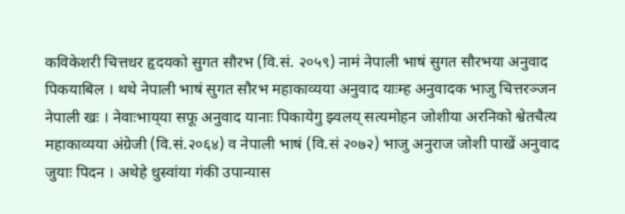कविकेशरी चित्तधर हृदयको सुगत सौरभ (वि.सं. २०५९) नामं नेपाली भाषं सुगत सौरभया अनुवाद पिकयाबिल । थथे नेपाली भाषं सुगत सौरभ महाकाव्यया अनुवाद याःम्ह अनुवादक भाजु चित्तरञ्जन नेपाली खः । नेवाःभाय्‌या सफू अनुवाद यानाः पिकायेगु झ्वलय् सत्यमोहन जोशीया अरनिको श्वेतचैत्य महाकाव्यया अंग्रेजी (वि.सं.२०६४) व नेपाली भाषं (वि.सं २०७२) भाजु अनुराज जोशी पाखें अनुवाद जुयाः पिदन । अथेहे धुस्वांया गंकी उपान्यास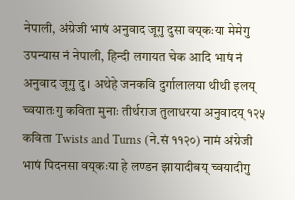नेपाली, अंग्रेजी भाषं अनुवाद जूगु दुसा वय्‌कःया मेमेगु उपन्यास नं नेपाली, हिन्दी लगायत चेक आदि भाषं नं अनुवाद जूगु दु । अथेहे जनकवि दुर्गालालया थीथी इलय् च्वयातःगु कविता मुनाः तीर्थराज तुलाधरया अनुवादय् १२५ कविता Twists and Turns (ने.सं ११२०) नामं अंग्रेजी भाषं पिदनसा वय्‌कःया हे लण्डन झायादीबय् च्वयादीगु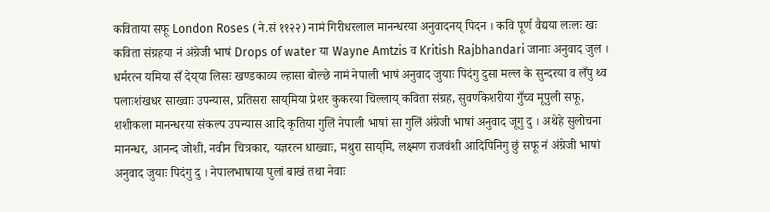कविताया सफू London Roses (ने.सं ११२२) नामं गिरीधरलाल मानन्धरया अनुवादनय् पिदन । कवि पूर्ण वैद्यया लःलः खः कविता संग्रहया नं अंग्रेजी भाषं Drops of water या Wayne Amtzis व Kritish Rajbhandari जानाः अनुवाद जुल । धर्मरत्न यमिया सँ देय्‌या लिसः खण्डकाव्य ल्हासा बोल्छे नामं नेपाली भाषं अनुवाद जुयाः पिदंगु दुसा मल्ल के सुन्दरया व लँपु थ्व पलाःशंखधर साख्वाः उपन्यास, प्रतिसरा साय्‌मिया प्रेशर कुकरया चिल्लाय् कविता संग्रह, सुवर्णकेशरीया गुँच्व मूपुली सफू, शशीकला मानन्धरया संकल्प उपन्यास आदि कृतिया गुलिं नेपाली भाषां सा गुलिं अंग्रेजी भाषां अनुवाद जूगु दु । अथेहे सुलोचना मानन्धर, आनन्द जोशी, नवीन चित्रकार, यज्ञरत्न धाख्वाः, मथुरा साय्‌मि, लक्ष्मण राजवंशी आदिपिनिगु छुं सफू नं अंग्रेजी भाषां अनुवाद जुयाः पिदंगु दु । नेपालभाषाया पुलां बाखं तथा नेवाः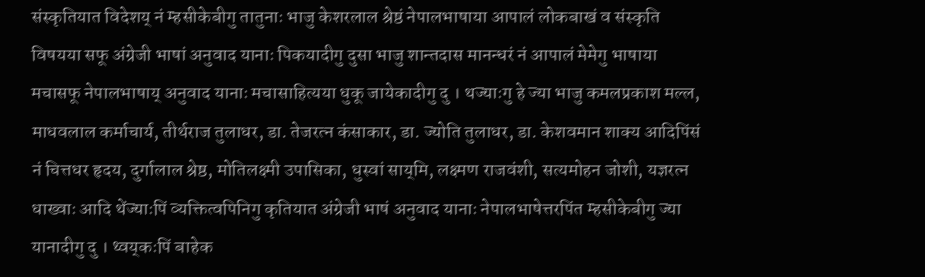संस्कृतियात विदेशय् नं म्हसीकेबीगु तातुनाः भाजु केशरलाल श्रेष्ठं नेपालभाषाया आपालं लोकबाखं व संस्कृति विषयया सफू अंग्रेजी भाषां अनुवाद यानाः पिकयादीगु दुसा भाजु शान्तदास मानन्धरं नं आपालं मेमेगु भाषाया मचासफू नेपालभाषाय् अनुवाद यानाः मचासाहित्यया धुकू जायेकादीगु दु । थज्याःगु हे ज्या भाजु कमलप्रकाश मल्ल, माधवलाल कर्माचार्य, तीर्थराज तुलाधर, डा. तेजरत्न कंसाकार, डा. ज्योति तुलाधर, डा. केशवमान शाक्य आदिपिंसं नं चित्तधर हृदय, दुर्गालाल श्रेष्ठ, मोतिलक्ष्मी उपासिका, धुस्वां साय्‌मि, लक्ष्मण राजवंशी, सत्यमोहन जोशी, यज्ञरत्न धाख्वाः आदि थेंज्याःपिं व्यक्तित्वपिनिगु कृतियात अंग्रेजी भाषं अनुवाद यानाः नेपालभाषेत्तरपिंत म्हसीकेबीगु ज्या यानादीगु दु । थ्वय्‌कःपिं बाहेक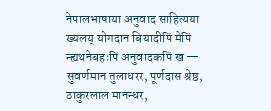नेपालभाषाया अनुवाद साहित्यया ख्यलय् योगदान बियादीपिं मेपिं न्ह्यथनेबहःपिं अनुवादकपिं ख — सुवर्णमान तुलाधरर, पूर्णदास श्रेष्ठ, ठाकुरलाल मानन्धर,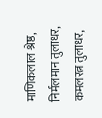माणिकलाल श्रेष्ठ, निर्मलमान तुलाधर, कमलरत्न तुलाधर,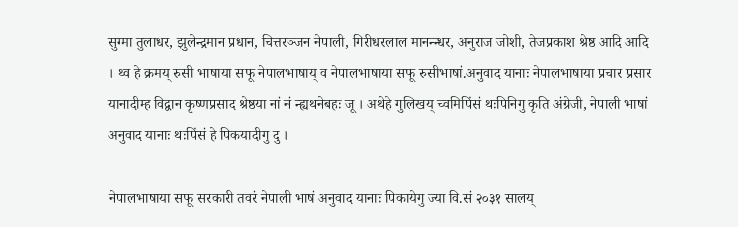सुग्मा तुलाधर, झुलेन्द्रमान प्रधान, चित्तरञ्जन नेपाली, गिरीधरलाल मानन्न्धर, अनुराज जोशी, तेजप्रकाश श्रेष्ठ आदि आदि । थ्व हे क्रमय् रुसी भाषाया सफू नेपालभाषाय् व नेपालभाषाया सफू रुसीभाषां.अनुवाद यानाः नेपालभाषाया प्रचार प्रसार यानादीम्ह विद्वान कृष्णप्रसाद श्रेष्ठया नां नं न्ह्यथनेबहः जू । अथेहे गुलिखय् च्वमिपिंसं थःपिनिगु कृति अंग्रेजी, नेपाली भाषां अनुवाद यानाः थःपिंसं हे पिकयादीगु दु ।

नेपालभाषाया सफू सरकारी तवरं नेपाली भाषं अनुवाद यानाः पिकायेगु ज्या वि.सं २०३१ सालय्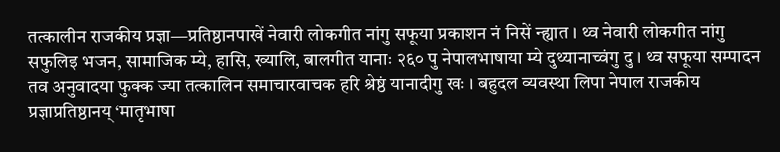तत्कालीन राजकीय प्रज्ञा—प्रतिष्ठानपाखें नेवारी लोकगीत नांगु सफूया प्रकाशन नं निसें न्ह्यात । थ्व नेवारी लोकगीत नांगु सफुलिइ भजन, सामाजिक म्ये, हासि, ख्यालि, बालगीत यानाः २६० पु नेपालभाषाया म्ये दुथ्यानाच्वंगु दु । थ्व सफूया सम्पादन तव अनुवादया फुक्क ज्या तत्कालिन समाचारवाचक हरि श्रेष्ठं यानादीगु खः । बहुदल व्यवस्था लिपा नेपाल राजकीय प्रज्ञाप्रतिष्ठानय् ‘मातृभाषा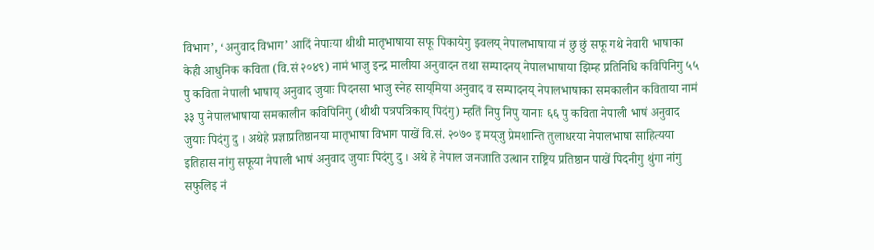विभाग’, ‘अनुवाद विभाग’ आदिं नेपाःया थीथी मातृभाषाया सफू पिकायेगु झ्वलय् नेपालभाषाया नं छु छुं सफू गथे नेवारी भाषाका केही आधुनिक कविता (वि.सं २०४९) नामं भाजु इन्द्र मालीया अनुवादन तथा सम्पादनय् नेपालभाषाया झिम्ह प्रतिनिधि कविपिनिगु ५५ पु कविता नेपाली भाषाय् अनुवाद जुयाः पिदनसा भाजु स्नेह साय्‌मिया अनुवाद व सम्पादनय् नेपालभाषाका समकालीन कविताया नामं ३३ पु नेपालभाषाया समकालीन कविपिनिगु (थीथी पत्रपत्रिकाय् पिदंगु) म्हतिं निपु निपु यानाः ६६ पु कविता नेपाली भाषं अनुवाद जुयाः पिदंगु दु । अथेहे प्रज्ञाप्रतिष्ठानया मातृभाषा विभाग पाखें वि.सं. २०७० इ मय्‌जु प्रेमशान्ति तुलाधरया नेपालभाषा साहित्यया इतिहास नांगु सफूया नेपाली भाषं अनुवाद जुयाः पिदंगु दु । अथे हे नेपाल जनजाति उत्थान राष्ट्रिय प्रतिष्ठान पाखें पिदनीगु थुंगा नांगु सफुलिइ नं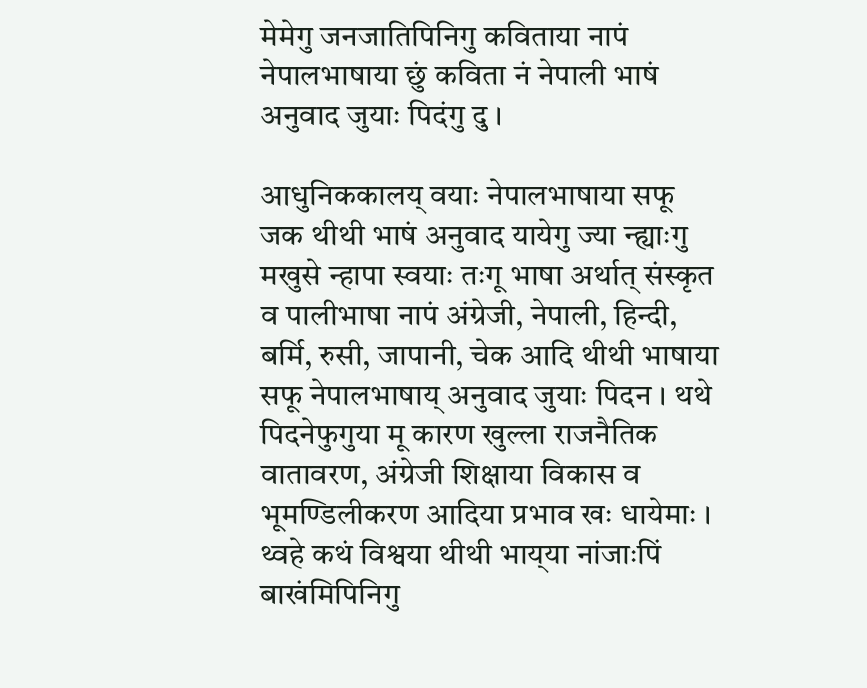मेमेगु जनजातिपिनिगु कविताया नापं नेपालभाषाया छुं कविता नं नेपाली भाषं अनुवाद जुयाः पिदंगु दु ।

आधुनिककालय् वयाः नेपालभाषाया सफू जक थीथी भाषं अनुवाद यायेगु ज्या न्ह्याःगु मखुसे न्हापा स्वयाः तःगू भाषा अर्थात् संस्कृत व पालीभाषा नापं अंग्रेजी, नेपाली, हिन्दी, बर्मि, रुसी, जापानी, चेक आदि थीथी भाषाया सफू नेपालभाषाय् अनुवाद जुयाः पिदन । थथे पिदनेफुगुया मू कारण खुल्ला राजनैतिक वातावरण, अंग्रेजी शिक्षाया विकास व भूमण्डिलीकरण आदिया प्रभाव खः धायेमाः । थ्वहे कथं विश्वया थीथी भाय्‌या नांजाःपिं बाखंमिपिनिगु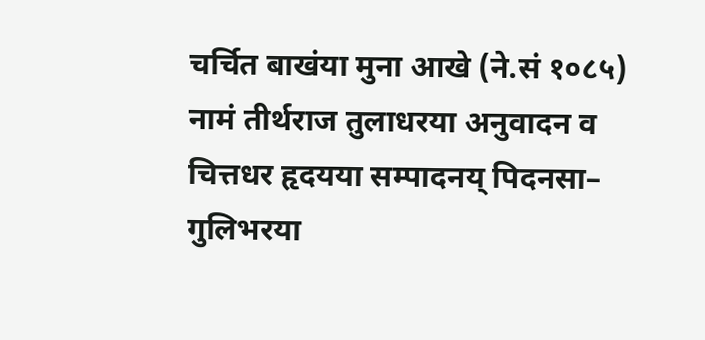चर्चित बाखंया मुना आखे (ने.सं १०८५) नामं तीर्थराज तुलाधरया अनुवादन व चित्तधर हृदयया सम्पादनय् पिदनसा– गुलिभरया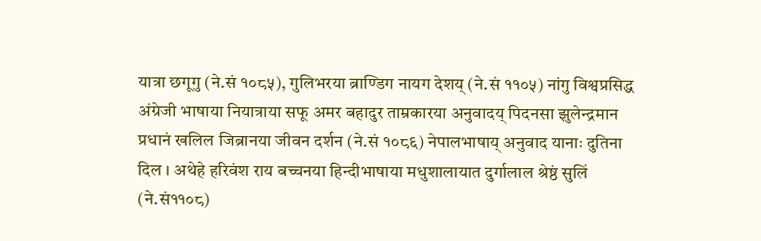यात्रा छगूगु (ने.सं १०८५), गुलिभरया ब्राण्डिग नायग देशय् (ने.सं ११०५) नांगु विश्वप्रसिद्ध अंग्रेजी भाषाया नियात्राया सफू अमर बहादुर ताम्रकारया अनुवादय् पिदनसा झुलेन्द्रमान प्रधानं खलिल जिब्रानया जीवन दर्शन (ने.सं १०८६) नेपालभाषाय् अनुवाद यानाः दुतिना दिल । अथेहे हरिवंश राय बच्चनया हिन्दीभाषाया मधुशालायात दुर्गालाल श्रेष्ठं सुलिं (ने.सं११०८)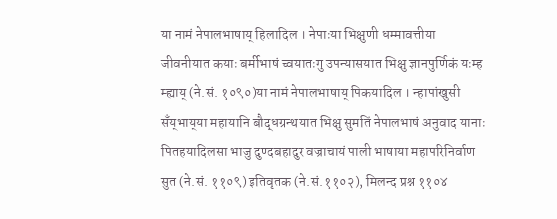या नामं नेपालभाषाय् हिलादिल । नेपाःया भिक्षुणी धम्मावत्तीया जीवनीयात कयाः बर्मीभाषं च्वयातःगु उपन्यासयात भिक्षु ज्ञानपुर्णिकं यःम्ह म्ह्याय् (ने.सं. १०९०)या नामं नेपालभाषाय् पिकयादिल । न्हापांखुसी सँय्‌भाय्‌या महायानि बौद्धग्रन्थयात भिक्षु सुमतिं नेपालभाषं अनुवाद यानाः पितहयादिलसा भाजु दुण्दबहादुर वज्राचायं पाली भाषाया महापरिनिर्वाण सुत (ने.सं. ११०९) इतिवृतक (ने.सं.११०२), मिलन्द प्रश्न ११०४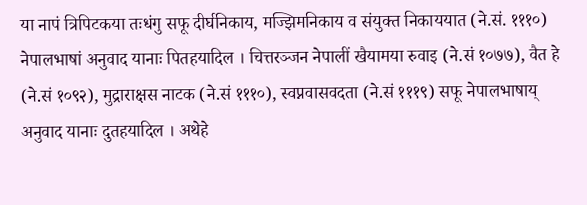या नापं त्रिपिटकया तःधंगु सफू दीर्घनिकाय, मज्झिमनिकाय व संयुक्त निकाययात (ने.सं. १११०) नेपालभाषां अनुवाद यानाः पितहयादिल । चित्तरञ्जन नेपालीं खैयामया रुवाइ (ने.सं १०७७), वैत हे (ने.सं १०९२), मुद्राराक्षस नाटक (ने.सं १११०), स्वप्नवासवदता (ने.सं १११९) सफू नेपालभाषाय् अनुवाद यानाः दुतहयादिल । अथेहे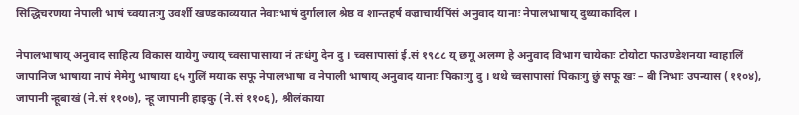सिद्धिचरणया नेपाली भाषं च्वयातःगु उवर्शी खण्डकाव्ययात नेवाःभाषं दुर्गालाल श्रेष्ठ व शान्तहर्ष वज्राचार्यपिंसं अनुवाद यानाः नेपालभाषाय् दुथ्याकादिल ।

नेपालभाषाय् अनुवाद साहित्य विकास यायेगु ज्याय् च्वसापासाया नं तःधंगु देन दु । च्वसापासां ई.सं १९८८ य् छगू अलग्ग हे अनुवाद विभाग चायेकाः टोयोटा फाउण्डेशनया ग्वाहालिं जापानिज भाषाया नापं मेमेगु भाषाया ६५ गुलिं मयाक सफू नेपालभाषा व नेपाली भाषाय् अनुवाद यानाः पिकाःगु दु । थथे च्वसापासां पिकाःगु छुं सफू खः – बी निभाः उपन्यास (११०४), जापानी न्हूबाखं (ने.सं ११०७), न्हू जापानी हाइकु (ने.सं ११०६), श्रीलंकाया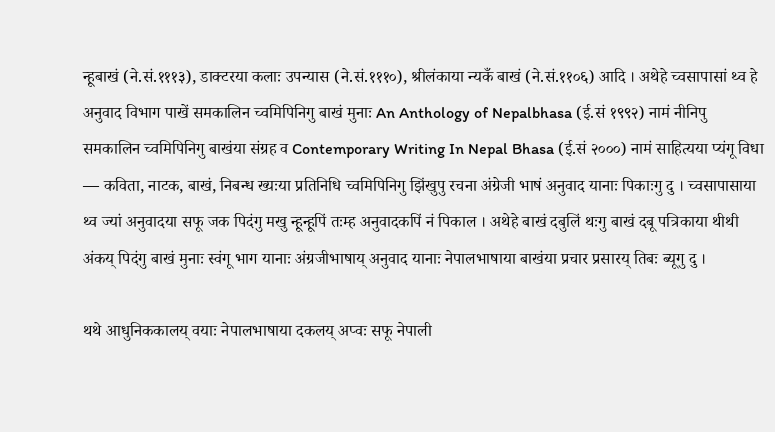न्हूबाखं (ने.सं.१११३), डाक्टरया कलाः उपन्यास (ने.सं.१११०), श्रीलंकाया न्यकँ बाखं (ने.सं.११०६) आदि । अथेहे च्वसापासां थ्व हे अनुवाद विभाग पाखें समकालिन च्वमिपिनिगु बाखं मुनाः An Anthology of Nepalbhasa (ई.सं १९९२) नामं नीनिपु समकालिन च्वमिपिनिगु बाखंया संग्रह व Contemporary Writing In Nepal Bhasa (ई.सं २०००) नामं साहित्यया प्यंगू विधा — कविता, नाटक, बाखं, निबन्ध ख्यःया प्रतिनिधि च्वमिपिनिगु झिंखुपु रचना अंग्रेजी भाषं अनुवाद यानाः पिकाःगु दु । च्वसापासाया थ्व ज्यां अनुवादया सफू जक पिदंगु मखु न्हून्हूपिं तःम्ह अनुवादकपिं नं पिकाल । अथेहे बाखं दबुलिं थःगु बाखं दबू पत्रिकाया थीथी अंकय् पिदंगु बाखं मुनाः स्वंगू भाग यानाः अंग्रजीभाषाय् अनुवाद यानाः नेपालभाषाया बाखंया प्रचार प्रसारय् तिबः ब्यूगु दु ।

थथे आधुनिककालय् वयाः नेपालभाषाया दकलय् अप्वः सफू नेपाली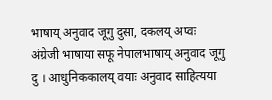भाषाय् अनुवाद जूगु दुसा, दकलय् अप्वः अंग्रेजी भाषाया सफू नेपालभाषाय् अनुवाद जूगु दु । आधुनिककालय् वयाः अनुवाद साहित्यया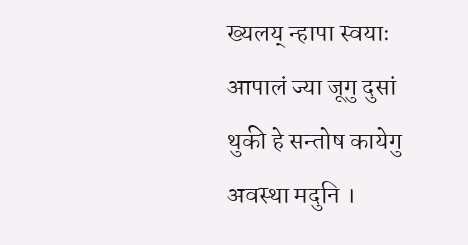ख्यलय् न्हापा स्वयाः आपालं ज्या जूगु दुसां थुकी हे सन्तोष कायेगु अवस्था मदुनि ।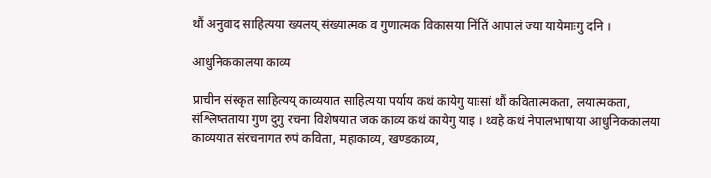थौं अनुवाद साहित्यया ख्यलय् संख्यात्मक व गुणात्मक विकासया निंतिं आपालं ज्या यायेमाःगु दनि ।

आधुनिककालया काव्य

प्राचीन संस्कृत साहित्यय् काव्ययात साहित्यया पर्याय कथं कायेगु याःसां थौं कवितात्मकता, लयात्मकता, संश्लिष्तताया गुण दुगु रचना विशेषयात जक काव्य कथं कायेगु याइ । थ्वहे कथं नेपालभाषाया आधुनिककालया काव्ययात संरचनागत रुपं कविता, महाकाव्य, खण्डकाव्य,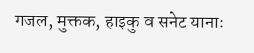गजल, मुक्तक, हाइकु व सनेट यानाः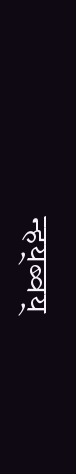न्हय्‌ब्वय्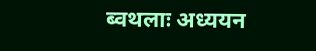ब्वथलाः अध्ययन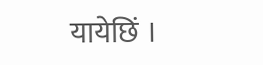यायेछिं ।